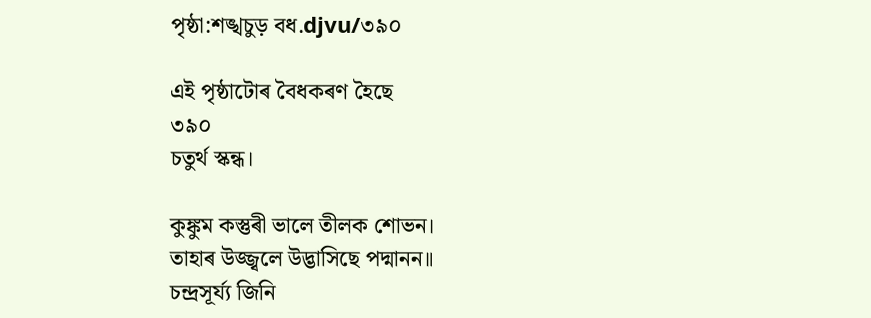পৃষ্ঠা:শঙ্খচুড় বধ.djvu/৩৯০

এই পৃষ্ঠাটোৰ বৈধকৰণ হৈছে
৩৯০
চতুৰ্থ স্কন্ধ।

কুঙ্কুম কস্তুৰী ভালে তীলক শোভন।
তাহাৰ উজ্জ্বলে উদ্ভাসিছে পদ্মানন॥
চন্দ্ৰসূৰ্য্য জিনি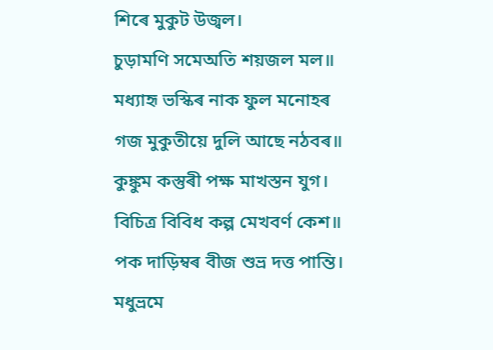শিৰে মুকুট উজ্বল।
চুড়ামণি সমেঅতি শয়জল মল॥
মধ্যাহৃ ভস্কিৰ নাক ফুল মনোহৰ
গজ মুকুতীয়ে দুলি আছে নঠবৰ॥
কুঙ্কুম কস্তুৰী পক্ষ মাখস্তন যুগ।
বিচিত্ৰ বিবিধ কল্প মেখবৰ্ণ কেশ॥
পক দাড়িম্বৰ বীজ শুভ্ৰ দত্ত পান্তি।
মধুভ্ৰমে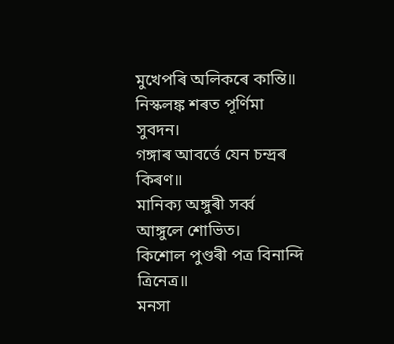মুখেপৰি অলিকৰে কান্তি॥
নিস্কলঙ্ক শৰত পূৰ্ণিমা সুবদন।
গঙ্গাৰ আবৰ্ত্তে যেন চন্দ্ৰৰ কিৰণ॥
মানিক্য অঙ্গুৰী সৰ্ব্ব আঙ্গুলে শোভিত।
কিশোল পুণ্ডৰী পত্ৰ বিনান্দি ত্ৰিনেত্ৰ॥
মনসা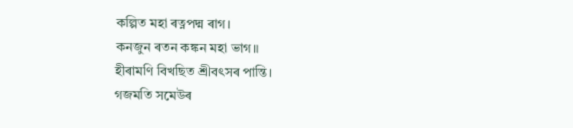কল্পিত মহা ৰত্নপদ্ম ৰাগ।
কনজুন ৰতন কঙ্কন মহা ভাগ॥
হীৰামণি বিখছিত শ্ৰীবৎসৰ পান্তি।
গজমতি সমেউৰ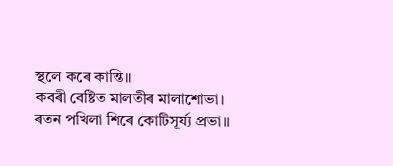স্থলে কৰে কান্তি॥
কবৰী বেষ্টিত মালতীৰ মালাশোভা।
ৰতন পখিলা শিৰে কোটিসূৰ্য্য প্ৰভা॥